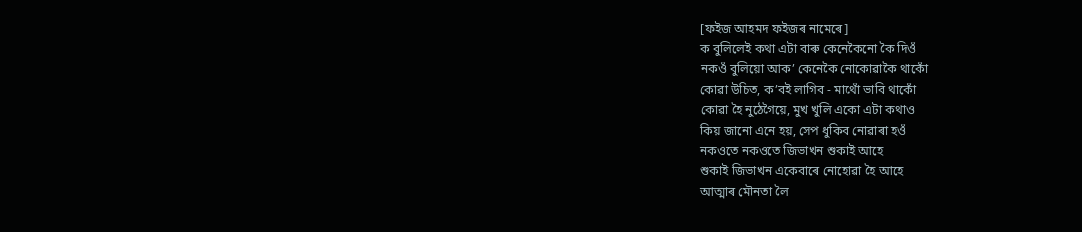[ফইজ আহমদ ফইজৰ নামেৰে]
ক বুলিলেই কথা এটা বাৰু কেনেকৈনো কৈ দিওঁ
নকওঁ বুলিয়ো আক’ কেনেকৈ নোকোৱাকৈ থাকোঁ
কোৱা উচিত, ক’বই লাগিব - মাথোঁ ভাবি থাকোঁ
কোৱা হৈ নুঠেগৈয়ে, মুখ খুলি একো এটা কথাও
কিয় জানো এনে হয়, সেপ ধুকিব নোৱাৰা হওঁ
নকওতে নকওতে জিভাখন শুকাই আহে
শুকাই জিভাখন একেবাৰে নোহোৱা হৈ আহে
আত্মাৰ মৌনতা লৈ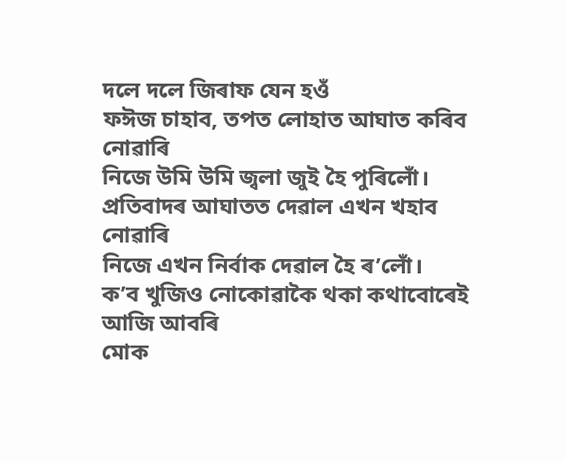দলে দলে জিৰাফ যেন হওঁ
ফঈজ চাহাব, তপত লোহাত আঘাত কৰিব নোৱাৰি
নিজে উমি উমি জ্বলা জুই হৈ পুৰিলোঁ।
প্রতিবাদৰ আঘাতত দেৱাল এখন খহাব নোৱাৰি
নিজে এখন নির্বাক দেৱাল হৈ ৰ’লোঁ।
ক’ব খুজিও নোকোৱাকৈ থকা কথাবোৰেই আজি আবৰি
মোক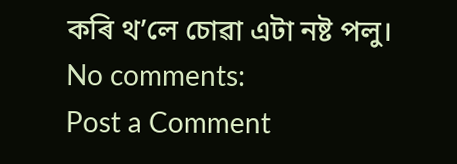কৰি থ’লে চোৱা এটা নষ্ট পলু।
No comments:
Post a Comment